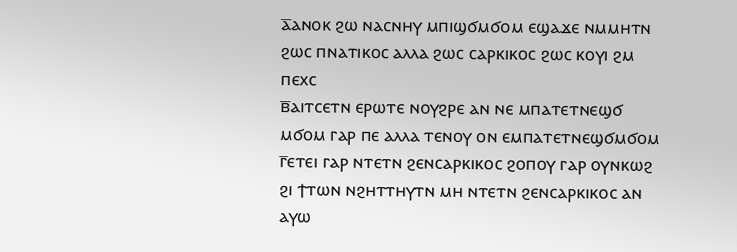ⲁ̅ⲁⲛⲟⲕ ϩⲱ ⲛⲁⲥⲛⲏⲩ ⲙⲡⲓϣϭⲙϭⲟⲙ ⲉϣⲁϫⲉ ⲛⲙⲙⲏⲧⲛ ϩⲱⲥ ⲡⲛⲁⲧⲓⲕⲟⲥ ⲁⲗⲗⲁ ϩⲱⲥ ⲥⲁⲣⲕⲓⲕⲟⲥ ϩⲱⲥ ⲕⲟⲩⲓ ϩⲙ ⲡⲉⲭⲥ
ⲃ̅ⲁⲓⲧⲥⲉⲧⲛ ⲉⲣⲱⲧⲉ ⲛⲟⲩϩⲣⲉ ⲁⲛ ⲛⲉ ⲙⲡⲁⲧⲉⲧⲛⲉϣϭ ⲙϭⲟⲙ ⲅⲁⲣ ⲡⲉ ⲁⲗⲗⲁ ⲧⲉⲛⲟⲩ ⲟⲛ ⲉⲙⲡⲁⲧⲉⲧⲛⲉϣϭⲙϭⲟⲙ
ⲅ̅ⲉⲧⲉⲓ ⲅⲁⲣ ⲛⲧⲉⲧⲛ ϩⲉⲛⲥⲁⲣⲕⲓⲕⲟⲥ ϩⲟⲡⲟⲩ ⲅⲁⲣ ⲟⲩⲛⲕⲱϩ ϩⲓ ϯⲧⲱⲛ ⲛϩⲏⲧⲧⲏⲩⲧⲛ ⲙⲏ ⲛⲧⲉⲧⲛ ϩⲉⲛⲥⲁⲣⲕⲓⲕⲟⲥ ⲁⲛ ⲁⲩⲱ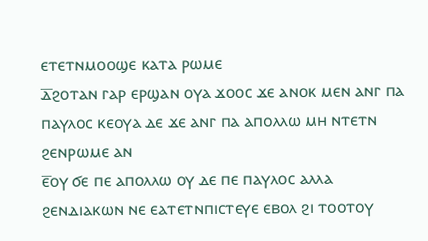ⲉⲧⲉⲧⲛⲙⲟⲟϣⲉ ⲕⲁⲧⲁ ⲣⲱⲙⲉ
ⲇ̅ϩⲟⲧⲁⲛ ⲅⲁⲣ ⲉⲣϣⲁⲛ ⲟⲩⲁ ϫⲟⲟⲥ ϫⲉ ⲁⲛⲟⲕ ⲙⲉⲛ ⲁⲛⲅ ⲡⲁ ⲡⲁⲩⲗⲟⲥ ⲕⲉⲟⲩⲁ ⲇⲉ ϫⲉ ⲁⲛⲅ ⲡⲁ ⲁⲡⲟⲗⲗⲱ ⲙⲏ ⲛⲧⲉⲧⲛ ϩⲉⲛⲣⲱⲙⲉ ⲁⲛ
ⲉ̅ⲟⲩ ϭⲉ ⲡⲉ ⲁⲡⲟⲗⲗⲱ ⲟⲩ ⲇⲉ ⲡⲉ ⲡⲁⲩⲗⲟⲥ ⲁⲗⲗⲁ ϩⲉⲛⲇⲓⲁⲕⲱⲛ ⲛⲉ ⲉⲁⲧⲉⲧⲛⲡⲓⲥⲧⲉⲩⲉ ⲉⲃⲟⲗ ϩⲓ ⲧⲟⲟⲧⲟⲩ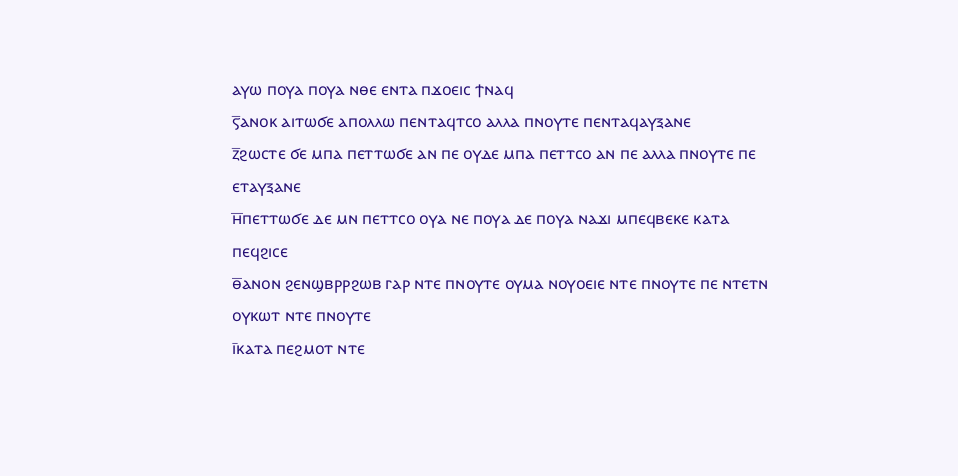ⲁⲩⲱ ⲡⲟⲩⲁ ⲡⲟⲩⲁ ⲛⲑⲉ ⲉⲛⲧⲁ ⲡϫⲟⲉⲓⲥ ϯⲛⲁϥ
ⲋ̅ⲁⲛⲟⲕ ⲁⲓⲧⲱϭⲉ ⲁⲡⲟⲗⲗⲱ ⲡⲉⲛⲧⲁϥⲧⲥⲟ ⲁⲗⲗⲁ ⲡⲛⲟⲩⲧⲉ ⲡⲉⲛⲧⲁϥⲁⲩⲝⲁⲛⲉ
ⲍ̅ϩⲱⲥⲧⲉ ϭⲉ ⲙⲡⲁ ⲡⲉⲧⲧⲱϭⲉ ⲁⲛ ⲡⲉ ⲟⲩⲇⲉ ⲙⲡⲁ ⲡⲉⲧⲧⲥⲟ ⲁⲛ ⲡⲉ ⲁⲗⲗⲁ ⲡⲛⲟⲩⲧⲉ ⲡⲉ ⲉⲧⲁⲩⲝⲁⲛⲉ
ⲏ̅ⲡⲉⲧⲧⲱϭⲉ ⲇⲉ ⲙⲛ ⲡⲉⲧⲧⲥⲟ ⲟⲩⲁ ⲛⲉ ⲡⲟⲩⲁ ⲇⲉ ⲡⲟⲩⲁ ⲛⲁϫⲓ ⲙⲡⲉϥⲃⲉⲕⲉ ⲕⲁⲧⲁ ⲡⲉϥϩⲓⲥⲉ
ⲑ̅ⲁⲛⲟⲛ ϩⲉⲛϣⲃⲣⲣϩⲱⲃ ⲅⲁⲣ ⲛⲧⲉ ⲡⲛⲟⲩⲧⲉ ⲟⲩⲙⲁ ⲛⲟⲩⲟⲉⲓⲉ ⲛⲧⲉ ⲡⲛⲟⲩⲧⲉ ⲡⲉ ⲛⲧⲉⲧⲛ ⲟⲩⲕⲱⲧ ⲛⲧⲉ ⲡⲛⲟⲩⲧⲉ
ⲓ̅ⲕⲁⲧⲁ ⲡⲉϩⲙⲟⲧ ⲛⲧⲉ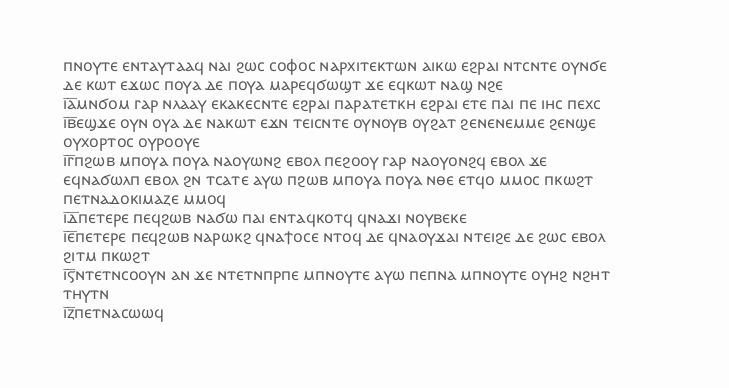ⲡⲛⲟⲩⲧⲉ ⲉⲛⲧⲁⲩⲧⲁⲁϥ ⲛⲁⲓ ϩⲱⲥ ⲥⲟⲫⲟⲥ ⲛⲁⲣⲭⲓⲧⲉⲕⲧⲱⲛ ⲁⲓⲕⲱ ⲉϩⲣⲁⲓ ⲛⲧⲥⲛⲧⲉ ⲟⲩⲛϭⲉ ⲇⲉ ⲕⲱⲧ ⲉϫⲱⲥ ⲡⲟⲩⲁ ⲇⲉ ⲡⲟⲩⲁ ⲙⲁⲣⲉϥϭⲱϣⲧ ϫⲉ ⲉϥⲕⲱⲧ ⲛⲁϣ ⲛϩⲉ
ⲓ̅ⲁ̅ⲙⲛϭⲟⲙ ⲅⲁⲣ ⲛⲗⲁⲁⲩ ⲉⲕⲁⲕⲉⲥⲛⲧⲉ ⲉϩⲣⲁⲓ ⲡⲁⲣⲁⲧⲉⲧⲕⲏ ⲉϩⲣⲁⲓ ⲉⲧⲉ ⲡⲁⲓ ⲡⲉ ⲓⲏⲥ ⲡⲉⲭⲥ
ⲓ̅ⲃ̅ⲉϣϫⲉ ⲟⲩⲛ ⲟⲩⲁ ⲇⲉ ⲛⲁⲕⲱⲧ ⲉϫⲛ ⲧⲉⲓⲥⲛⲧⲉ ⲟⲩⲛⲟⲩⲃ ⲟⲩϩⲁⲧ ϩⲉⲛⲉⲛⲉⲙⲙⲉ ϩⲉⲛϣⲉ ⲟⲩⲭⲟⲣⲧⲟⲥ ⲟⲩⲣⲟⲟⲩⲉ
ⲓ̅ⲅ̅ⲡϩⲱⲃ ⲙⲡⲟⲩⲁ ⲡⲟⲩⲁ ⲛⲁⲟⲩⲱⲛϩ ⲉⲃⲟⲗ ⲡⲉϩⲟⲟⲩ ⲅⲁⲣ ⲛⲁⲟⲩⲟⲛϩϥ ⲉⲃⲟⲗ ϫⲉ ⲉϥⲛⲁϭⲱⲗⲡ ⲉⲃⲟⲗ ϩⲛ ⲧⲥⲁⲧⲉ ⲁⲩⲱ ⲡϩⲱⲃ ⲙⲡⲟⲩⲁ ⲡⲟⲩⲁ ⲛⲑⲉ ⲉⲧϥⲟ ⲙⲙⲟⲥ ⲡⲕⲱϩⲧ ⲡⲉⲧⲛⲁⲇⲟⲕⲓⲙⲁⲍⲉ ⲙⲙⲟϥ
ⲓ̅ⲇ̅ⲡⲉⲧⲉⲣⲉ ⲡⲉϥϩⲱⲃ ⲛⲁϭⲱ ⲡⲁⲓ ⲉⲛⲧⲁϥⲕⲟⲧϥ ϥⲛⲁϫⲓ ⲛⲟⲩⲃⲉⲕⲉ
ⲓ̅ⲉ̅ⲡⲉⲧⲉⲣⲉ ⲡⲉϥϩⲱⲃ ⲛⲁⲣⲱⲕϩ ϥⲛⲁϯⲟⲥⲉ ⲛⲧⲟϥ ⲇⲉ ϥⲛⲁⲟⲩϫⲁⲓ ⲛⲧⲉⲓϩⲉ ⲇⲉ ϩⲱⲥ ⲉⲃⲟⲗ ϩⲓⲧⲙ ⲡⲕⲱϩⲧ
ⲓ̅ⲋ̅ⲛⲧⲉⲧⲛⲥⲟⲟⲩⲛ ⲁⲛ ϫⲉ ⲛⲧⲉⲧⲛⲡⲣⲡⲉ ⲙⲡⲛⲟⲩⲧⲉ ⲁⲩⲱ ⲡⲉⲡⲛⲁ ⲙⲡⲛⲟⲩⲧⲉ ⲟⲩⲏϩ ⲛϩⲏⲧ ⲧⲏⲩⲧⲛ
ⲓ̅ⲍ̅ⲡⲉⲧⲛⲁⲥⲱⲱϥ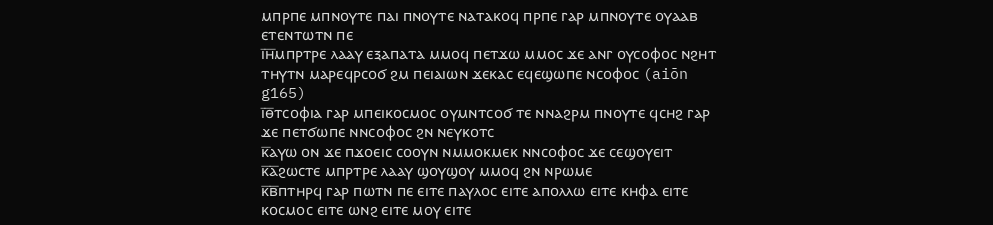ⲙⲡⲣⲡⲉ ⲙⲡⲛⲟⲩⲧⲉ ⲡⲁⲓ ⲡⲛⲟⲩⲧⲉ ⲛⲁⲧⲁⲕⲟϥ ⲡⲣⲡⲉ ⲅⲁⲣ ⲙⲡⲛⲟⲩⲧⲉ ⲟⲩⲁⲁⲃ ⲉⲧⲉⲛⲧⲱⲧⲛ ⲡⲉ
ⲓ̅ⲏ̅ⲙⲡⲣⲧⲣⲉ ⲗⲁⲁⲩ ⲉⲝⲁⲡⲁⲧⲁ ⲙⲙⲟϥ ⲡⲉⲧϫⲱ ⲙⲙⲟⲥ ϫⲉ ⲁⲛⲅ ⲟⲩⲥⲟⲫⲟⲥ ⲛϩⲏⲧ ⲧⲏⲩⲧⲛ ⲙⲁⲣⲉϥⲣⲥⲟϭ ϩⲙ ⲡⲉⲓⲁⲓⲱⲛ ϫⲉⲕⲁⲥ ⲉϥⲉϣⲱⲡⲉ ⲛⲥⲟⲫⲟⲥ (aiōn g165)
ⲓ̅ⲑ̅ⲧⲥⲟⲫⲓⲁ ⲅⲁⲣ ⲙⲡⲉⲓⲕⲟⲥⲙⲟⲥ ⲟⲩⲙⲛⲧⲥⲟϭ ⲧⲉ ⲛⲛⲁϩⲣⲙ ⲡⲛⲟⲩⲧⲉ ϥⲥⲏϩ ⲅⲁⲣ ϫⲉ ⲡⲉⲧϭⲱⲡⲉ ⲛⲛⲥⲟⲫⲟⲥ ϩⲛ ⲛⲉⲩⲕⲟⲧⲥ
ⲕ̅ⲁⲩⲱ ⲟⲛ ϫⲉ ⲡϫⲟⲉⲓⲥ ⲥⲟⲟⲩⲛ ⲛⲙⲙⲟⲕⲙⲉⲕ ⲛⲛⲥⲟⲫⲟⲥ ϫⲉ ⲥⲉϣⲟⲩⲉⲓⲧ
ⲕ̅ⲁ̅ϩⲱⲥⲧⲉ ⲙⲡⲣⲧⲣⲉ ⲗⲁⲁⲩ ϣⲟⲩϣⲟⲩ ⲙⲙⲟϥ ϩⲛ ⲛⲣⲱⲙⲉ
ⲕ̅ⲃ̅ⲡⲧⲏⲣϥ ⲅⲁⲣ ⲡⲱⲧⲛ ⲡⲉ ⲉⲓⲧⲉ ⲡⲁⲩⲗⲟⲥ ⲉⲓⲧⲉ ⲁⲡⲟⲗⲗⲱ ⲉⲓⲧⲉ ⲕⲏⲫⲁ ⲉⲓⲧⲉ ⲕⲟⲥⲙⲟⲥ ⲉⲓⲧⲉ ⲱⲛϩ ⲉⲓⲧⲉ ⲙⲟⲩ ⲉⲓⲧⲉ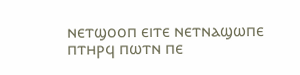ⲛⲉⲧϣⲟⲟⲡ ⲉⲓⲧⲉ ⲛⲉⲧⲛⲁϣⲱⲡⲉ ⲡⲧⲏⲣϥ ⲡⲱⲧⲛ ⲡⲉ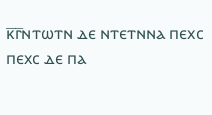ⲕ̅ⲅ̅ⲛⲧⲱⲧⲛ ⲇⲉ ⲛⲧⲉⲧⲛⲛⲁ ⲡⲉⲭⲥ ⲡⲉⲭⲥ ⲇⲉ ⲡⲁ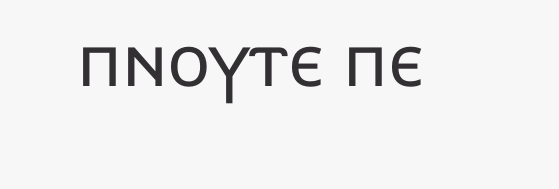ⲡⲛⲟⲩⲧⲉ ⲡⲉ